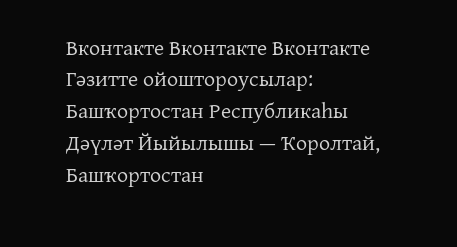Вконтакте Вконтакте Вконтакте
Гәзитте ойоштороусылар:
Башҡортостан Республикаһы
Дәүләт Йыйылышы — Ҡоролтай,
Башҡортостан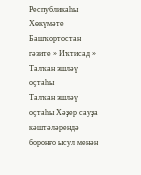Республикаһы Хөкүмәте
Башҡортостан гәзите » Иҡтисад » Талҡан эшләү оҫтаһы
Талҡан эшләү оҫтаһы Хәҙер сауҙа кәштәләрендә боронғо ысул менән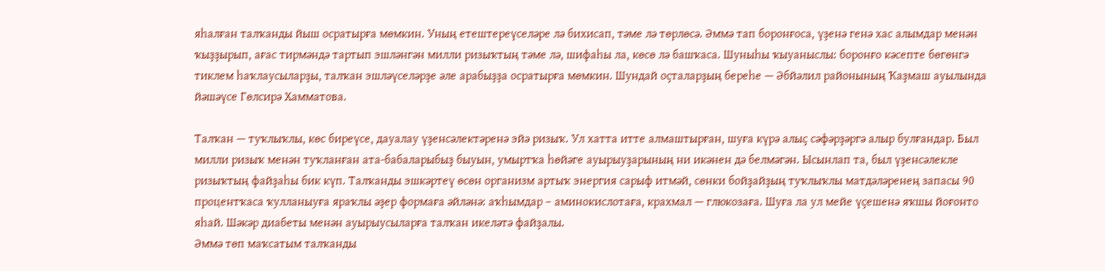яһалған талҡанды йыш осратырға мөмкин. Уның етештереүселәре лә бихисап, тәме лә төрлөсә. Әммә тап боронғоса, үҙенә генә хас алымдар менән ҡыҙҙырып, ағас тирмәндә тартып эшләнгән милли ризыҡтың тәме лә, шифаһы ла, көсө лә башҡаса. Шуныһы ҡыуаныслы: боронғо кәсепте бөгөнгә тиклем һаҡлаусыларҙы, талҡан эшләүселәрҙе әле арабыҙҙа осратырға мөмкин. Шундай оҫталарҙың береһе — Әбйәлил районының Ҡаҙмаш ауылында йәшәүсе Гөлсирә Хамматова.

Талҡан — туҡлыҡлы, көс биреүсе, дауалау үҙенсәлектәренә эйә ризыҡ. Ул хатта итте алмаштырған, шуға күрә алыҫ сәфәрҙәргә алыр булғандар. Был милли ризыҡ менән туҡланған ата-бабаларыбыҙ быуын, умыртҡа һөйәге ауырыуҙарының ни икәнен дә белмәгән. Ысынлап та, был үҙенсәлекле ризыҡтың файҙаһы бик күп. Талҡанды эшкәртеү өсөн организм артыҡ энергия сарыф итмәй, сөнки бойҙайҙың туҡлыҡлы матдәләренең запасы 90 процентҡаса ҡулланыуға яраҡлы әҙер формаға әйләнә: аҡһымдар – аминокислотаға, крахмал — глюкозаға. Шуға ла ул мейе үҫешенә яҡшы йоғонто яһай. Шәкәр диабеты менән ауырыусыларға талҡан икеләтә файҙалы.
Әммә төп маҡсатым талҡанды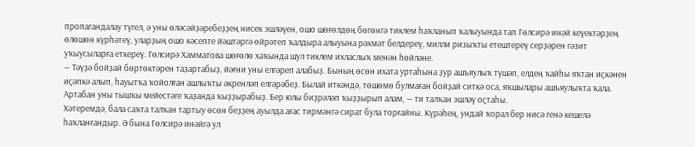пропагандалау түгел, ә уны өләсәйҙәребеҙҙең нисек эшләүен, ошо шөғөлдөң бөгөнгә тиклем һаҡланып ҡалыуында тап Гөлсирә инәй кеүектәрҙең өлөшөн күрһәтеү, уларҙың ошо кәсепте йәштәргә өйрәтеп ҡалдыра алыуына рәхмәт белдереү, милли ризыҡты етештереү серҙәрен гәзит уҡыусыларға еткереү. Гөлсирә Хамматова шөғөлө хаҡында шул тиклем ихласлыҡ менән һөйләне.
— Тәүҙә бойҙай бөртөктәрен таҙартабыҙ, йәғни уны елгәреп алабыҙ. Бының өсөн ихата уртаһына ҙур ашъяулыҡ түшәп, елдең ҡайһы яҡтан иҫкәнен иҫәпкә алып, һауытҡа ҡойолған ашлыҡты әкренләп елгәрәбеҙ. Былай иткәндә, төшөмө булмаған бойҙай ситкә оса, яҡшылары ашъяулыҡта ҡала. Артабан уны тышҡы мейестәге ҡаҙанда ҡыҙҙырабыҙ. Бер юлы биҙрәләп ҡыҙҙырып алам, — ти талҡан эшләү оҫтаһы.
Хәтеремдә, бала саҡта талҡан тартыу өсөн беҙҙең ауылда ағас тирмәнгә сират була торғайны. Күрәһең, ундай ҡорал бер нисә генә кешелә һаҡланғандыр. Ә бына Гөлсирә инәйгә ул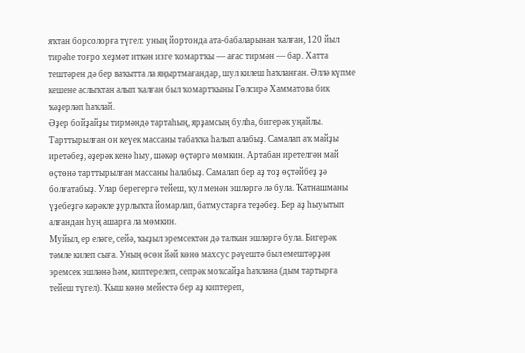яҡтан борсолорға түгел: уның йортонда ата-бабаларынан ҡалған, 120 йыл тирәһе тоғро хеҙмәт иткән изге ҡомартҡы — ағас тирмән — бар. Хатта тештәрен дә бер ваҡытта ла яңыртмағандар, шул килеш һаҡланған. Әллә күпме кешене аслыҡтан алып ҡалған был ҡомартҡыны Гөлсирә Хамматова бик ҡәҙерләп һаҡлай.
Әҙер бойҙайҙы тирмәндә тартаһың, ярҙамсың булһа, бигерәк уңайлы. Тарттырылған он кеүек массаны табаҡҡа һалып алабыҙ. Самалап аҡ майҙы иретәбеҙ, әҙерәк кенә һыу, шәкәр өҫтәргә мөмкин. Артабан иретелгән май өҫтөнә тарттырылған массаны һалабыҙ. Самалап бер аҙ тоҙ өҫтәйбеҙ ҙә болғатабыҙ. Улар берегергә тейеш, ҡул менән эшләргә лә була. Ҡатнашманы үҙебеҙгә кәрәкле ҙурлыҡта йомарлап, батмустарға теҙәбеҙ. Бер аҙ һыуытып алғандан һуң ашарға ла мөмкин.
Муйыл, ер еләге, сейә, ҡыҙыл эремсектән дә талҡан эшләргә була. Бигерәк тәмле килеп сыға. Уның өсөн йәй көнө махсус рәүештә был емештәрҙән эремсек эшләнә һәм, киптерелеп, сепрәк моҡсайҙа һаҡлана (дым тартырға тейеш түгел). Ҡыш көнө мейестә бер аҙ киптереп,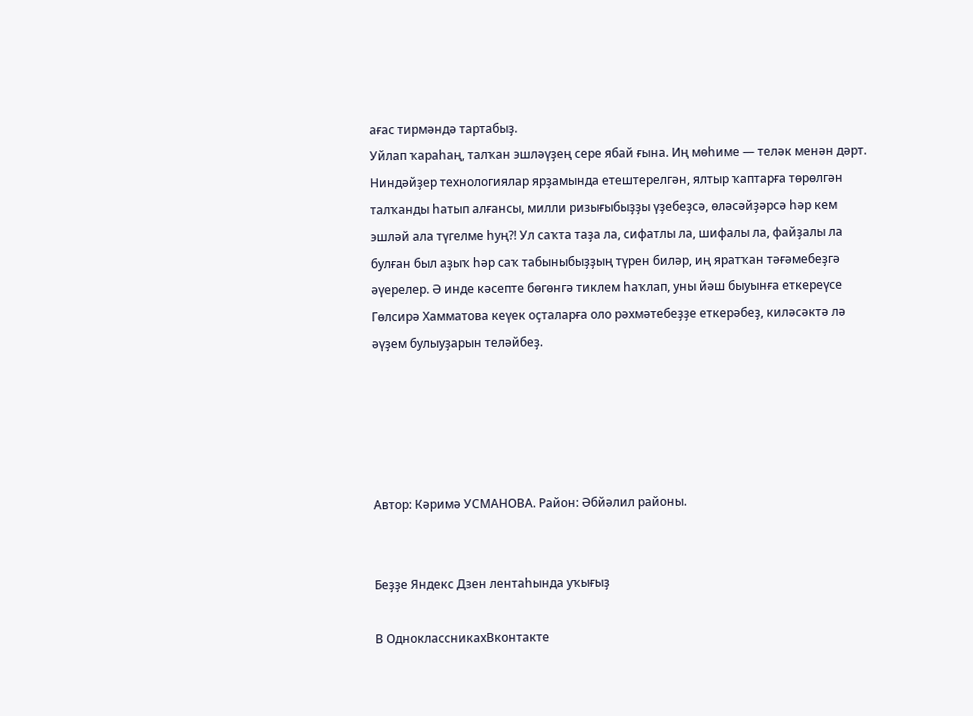ағас тирмәндә тартабыҙ.
Уйлап ҡараһаң, талҡан эшләүҙең сере ябай ғына. Иң мөһиме — теләк менән дәрт. Ниндәйҙер технологиялар ярҙамында етештерелгән, ялтыр ҡаптарға төрөлгән талҡанды һатып алғансы, милли ризығыбыҙҙы үҙебеҙсә, өләсәйҙәрсә һәр кем эшләй ала түгелме һуң?! Ул саҡта таҙа ла, сифатлы ла, шифалы ла, файҙалы ла булған был аҙыҡ һәр саҡ табыныбыҙҙың түрен биләр, иң яратҡан тәғәмебеҙгә әүерелер. Ә инде кәсепте бөгөнгә тиклем һаҡлап, уны йәш быуынға еткереүсе Гөлсирә Хамматова кеүек оҫталарға оло рәхмәтебеҙҙе еткерәбеҙ, киләсәктә лә әүҙем булыуҙарын теләйбеҙ.





Автор: Кәримә УСМАНОВА. Район: Әбйәлил районы.


Беҙҙе Яндекс Дзен лентаһында уҡығыҙ

В ОдноклассникахВконтакте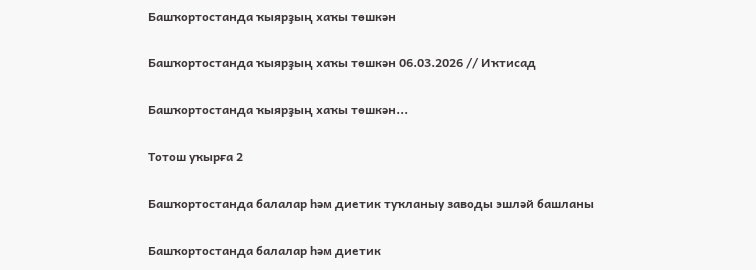Башҡортостанда ҡыярҙың хаҡы төшкән

Башҡортостанда ҡыярҙың хаҡы төшкән 06.03.2026 // Иҡтисад

Башҡортостанда ҡыярҙың хаҡы төшкән...

Тотош уҡырға 2

Башҡортостанда балалар һәм диетик туҡланыу заводы эшләй башланы

Башҡортостанда балалар һәм диетик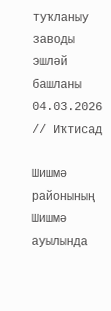туҡланыу заводы эшләй башланы 04.03.2026 // Иҡтисад

Шишмә районының Шишмә ауылында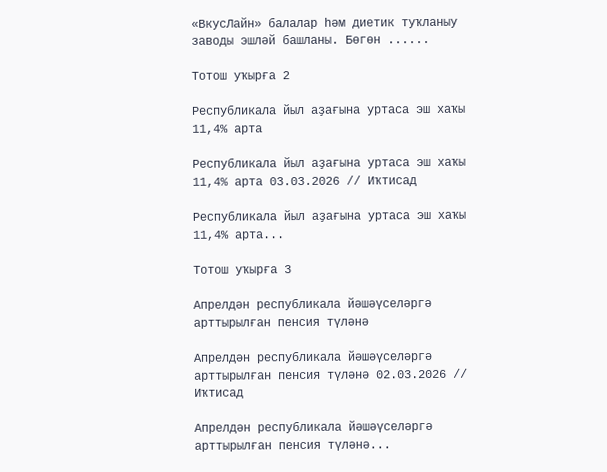«ВкусЛайн» балалар һәм диетик туҡланыу заводы эшләй башланы. Бөгөн ......

Тотош уҡырға 2

Республикала йыл аҙағына уртаса эш хаҡы 11,4% арта

Республикала йыл аҙағына уртаса эш хаҡы 11,4% арта 03.03.2026 // Иҡтисад

Республикала йыл аҙағына уртаса эш хаҡы 11,4% арта...

Тотош уҡырға 3

Апрелдән республикала йәшәүселәргә арттырылған пенсия түләнә

Апрелдән республикала йәшәүселәргә арттырылған пенсия түләнә 02.03.2026 // Иҡтисад

Апрелдән республикала йәшәүселәргә арттырылған пенсия түләнә...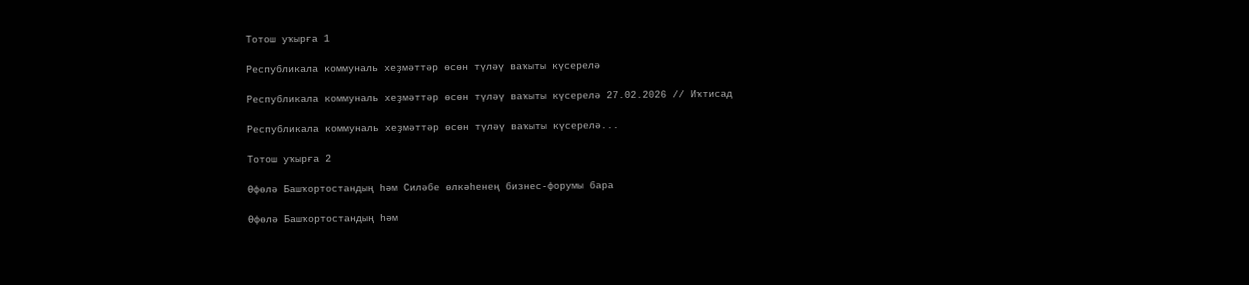Тотош уҡырға 1

Республикала коммуналь хеҙмәттәр өсөн түләү ваҡыты күсерелә

Республикала коммуналь хеҙмәттәр өсөн түләү ваҡыты күсерелә 27.02.2026 // Иҡтисад

Республикала коммуналь хеҙмәттәр өсөн түләү ваҡыты күсерелә...

Тотош уҡырға 2

Өфөлә Башҡортостандың һәм Силәбе өлкәһенең бизнес-форумы бара

Өфөлә Башҡортостандың һәм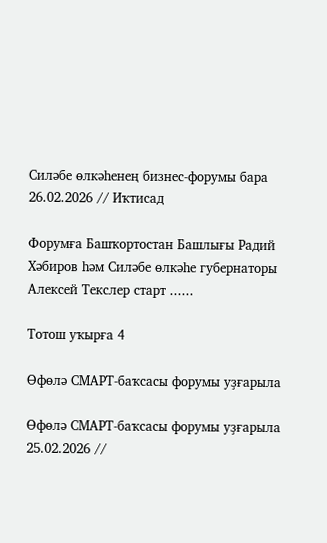Силәбе өлкәһенең бизнес-форумы бара 26.02.2026 // Иҡтисад

Форумға Башҡортостан Башлығы Радий Хәбиров һәм Силәбе өлкәһе губернаторы Алексей Текслер старт ......

Тотош уҡырға 4

Өфөлә СМАРТ-баҡсасы форумы уҙғарыла

Өфөлә СМАРТ-баҡсасы форумы уҙғарыла 25.02.2026 //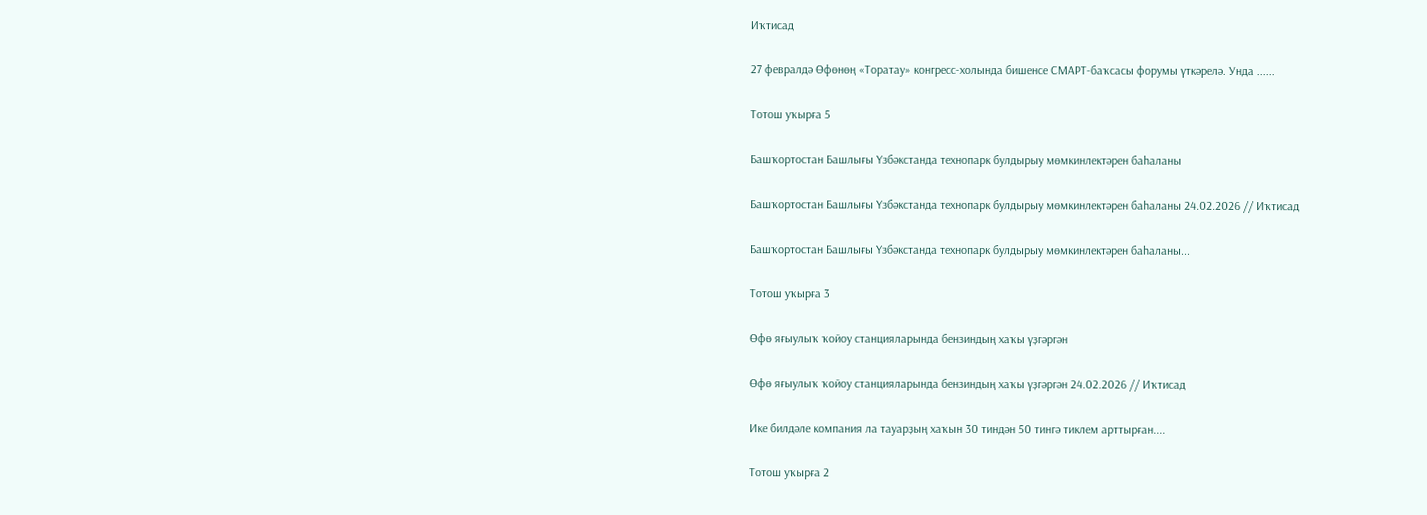Иҡтисад

27 февралдә Өфөнөң «Торатау» конгресс-холында бишенсе СМАРТ-баҡсасы форумы үткәрелә. Унда ......

Тотош уҡырға 5

Башҡортостан Башлығы Үзбәкстанда технопарк булдырыу мөмкинлектәрен баһаланы

Башҡортостан Башлығы Үзбәкстанда технопарк булдырыу мөмкинлектәрен баһаланы 24.02.2026 // Иҡтисад

Башҡортостан Башлығы Үзбәкстанда технопарк булдырыу мөмкинлектәрен баһаланы...

Тотош уҡырға 3

Өфө яғыулыҡ ҡойоу станцияларында бензиндың хаҡы үҙгәргән

Өфө яғыулыҡ ҡойоу станцияларында бензиндың хаҡы үҙгәргән 24.02.2026 // Иҡтисад

Ике билдәле компания ла тауарҙың хаҡын 30 тиндән 50 тингә тиклем арттырған....

Тотош уҡырға 2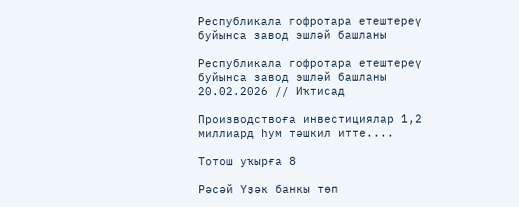Республикала гофротара етештереү буйынса завод эшләй башланы

Республикала гофротара етештереү буйынса завод эшләй башланы 20.02.2026 // Иҡтисад

Производствоға инвестициялар 1,2 миллиард һум тәшкил итте....

Тотош уҡырға 8

Рәсәй Үҙәк банкы төп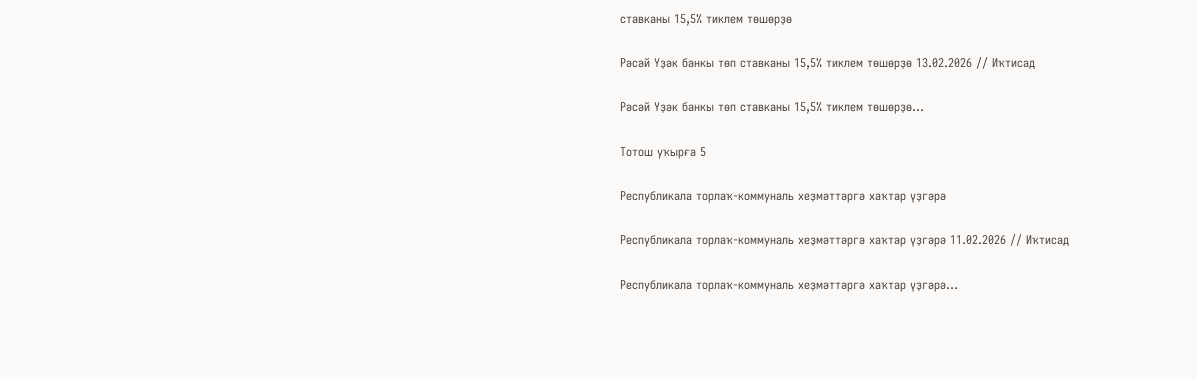ставканы 15,5% тиклем төшөрҙө

Рәсәй Үҙәк банкы төп ставканы 15,5% тиклем төшөрҙө 13.02.2026 // Иҡтисад

Рәсәй Үҙәк банкы төп ставканы 15,5% тиклем төшөрҙө...

Тотош уҡырға 5

Республикала торлаҡ-коммуналь хеҙмәттәргә хаҡтар үҙгәрә

Республикала торлаҡ-коммуналь хеҙмәттәргә хаҡтар үҙгәрә 11.02.2026 // Иҡтисад

Республикала торлаҡ-коммуналь хеҙмәттәргә хаҡтар үҙгәрә...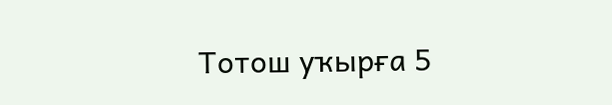Тотош уҡырға 5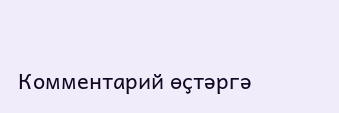Комментарий өҫтәргә